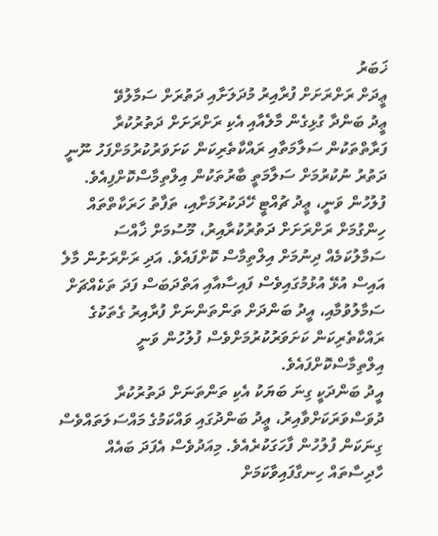ޚަބަރު
ޢީދަށް ރަށްރަށަށް ފުރާއިރު މުދަލަށާއި ދަތުރަށް ސަމާލުވޭ
ޢީދު ބަންދާ ގުޅިގެން މާލެއާއި އެކި ރަށްރަށަށް ދަތުރުކުރާ ފަރާތްތަކުން ސަލާމަތާއި ރައްކާތެރިކަން ކަށަވަރުކުރުމަށްފަހު ނޫނީ ދަތުރު ނުކުރުމަށް ސަލާމަތީ ބާރުތަކުން އިލްތިމާސްކޮށްފިއެވެ.
ފުލުހުން ވަނީ، ޢީދު ޗުއްޓީ ހޭދަކުރުމަށާއި، ތަފާތު ހަރަކާތްތައް ހިންގުމަށް ރަށްރަށަށް ދަތުރުކުރާއިރު، މޫސުމަށް ޚާއްސަ ސަމާލުކަމެއް ދިނުމަށް އިލްތިމާސް ކޮށްފައެވެ. އަދި ރަށްރަށުން މާލެ އައިސް އުޅޭ އުޅުމުގައިވެސް ފައިސާއާއި އަތްދަބަސް ފަދަ ތަކެއްޗަށް ސަމާލުވުމާއި، އީދު ބަންދަށް ތަންތަންނަށް ފުރާއިރު ގެތަކުގެ ރައްކާތެރިކަން ކަށަވަރުކުރުމަށްވެސް ފުލުހުން ވަނީ އިލްތިމާސްކޮށްފައެވެ.
އީދު ބަންދަކީ ގިނަ ބަޔަކު އެކި ތަންތަނަށް ދަތުރުކުރާ ދުވަސްވަރަކަށްވާއިރު، ޢީދު ބަންދުގައި ވައްކަމުގެ މައްސަލަތައްވެސް ގިނަކަން ފުލުހުން ފާހަގަކުރެއެވެ. މިއަދުވެސް އެފަދަ ބައެއް ހާދިސާތައް ހިނގާފައިވާކަމަށް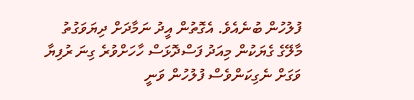ފުލުހުން ބުނެއެވެ. އެގޮތުން އީދު ނަމާދަށް ދިޔަވަގުތު މާލޭގެ ގެޔަކުން މިއަދު ފަސްދޮޅަސް ހާހަށްވުރެ ގިނަ ރުފިޔާ ވަގަށް ނެގިކަންވެސް ފުލުހުން ވަނީ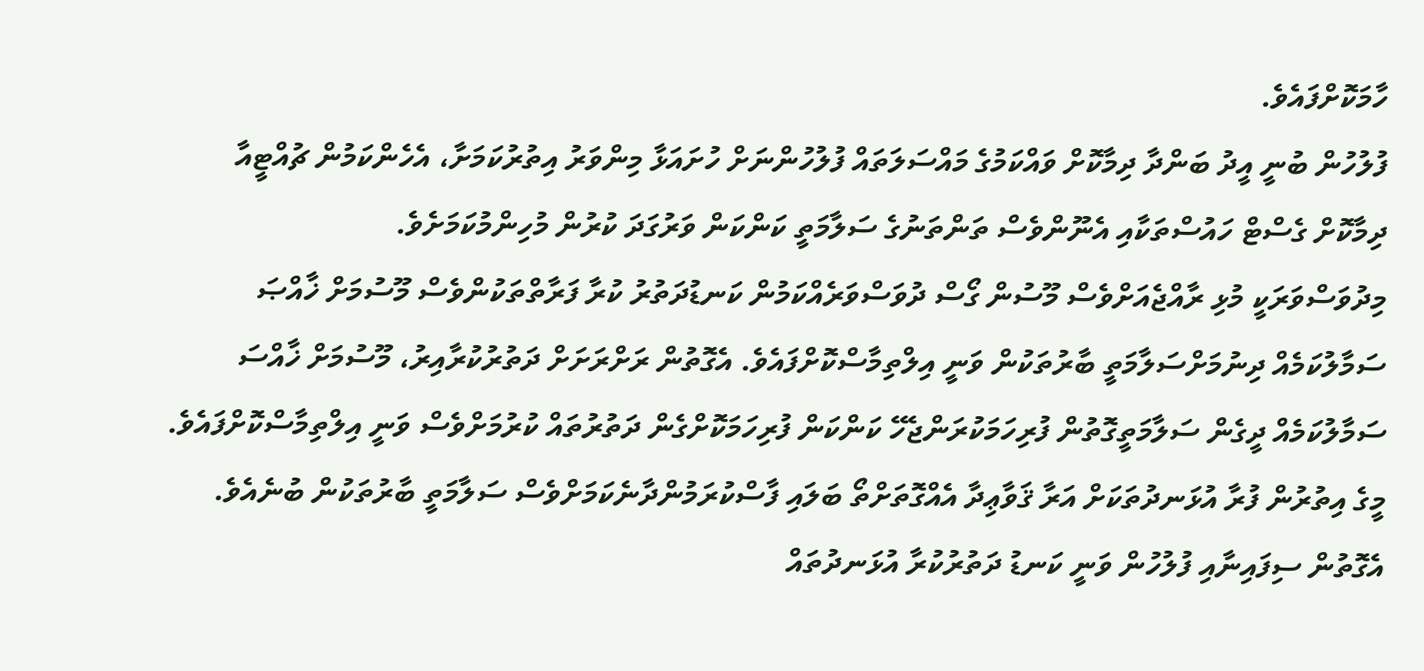ހާމަކޮށްފައެވެ.
ފުލުހުން ބުނީ އީދު ބަންދާ ދިމާކޮށް ވައްކަމުގެ މައްސަލަތައް ފުލުހުންނަށް ހުށައަޅާ މިންވަރު އިތުރުކަމަށާ، އެހެންކަމުން ޗުއްޓީއާ ދިމާކޮށް ގެސްޓް ހައުސްތަކާއި އެނޫންވެސް ތަންތަނުގެ ސަލާމަތީ ކަންކަން ވަރުގަދަ ކުރުން މުހިންމުކަމަށެވެ.
މިދުވަސްވަރަކީ މުޅި ރާއްޖެއަށްވެސް މޫސުން ގޯސް ދުވަސްވަރެއްކަމުން ކަނޑުދަތުރު ކުރާ ފަރާތްތަކުންވެސް މޫސުމަށް ޚާއްޞަ ސަމާލުކަމެއް ދިނުމަށްސަލާމަތީ ބާރުތަކުން ވަނީ އިލްތިމާސްކޮށްފައެވެ. އެގޮތުން ރަށްރަށަށް ދަތުރުކުރާއިރު، މޫސުމަށް ޚާއްސަ ސަމާލުކަމެއް ދީގެން ސަލާމަތީގޮތުން ފުރިހަމަކުރަންޖެހޭ ކަންކަން ފުރިހަމަކޮށްގެން ދަތުރުތައް ކުރުމަށްވެސް ވަނީ އިލްތިމާސްކޮށްފައެވެ.
މީގެ އިތުރުން ފުރާ އުޅަނދުތަކަށް އަރާ ޤަވާޢިދާ އެއްގޮތަށްތޯ ބަލައި ފާސްކުރަމުންދާނެކަމަށްވެސް ސަލާމަތީ ބާރުތަކުން ބުނެއެވެ. އެގޮތުން ސިފައިނާއި ފުލުހުން ވަނީ ކަނޑު ދަތުރުކުރާ އުޅަނދުތައް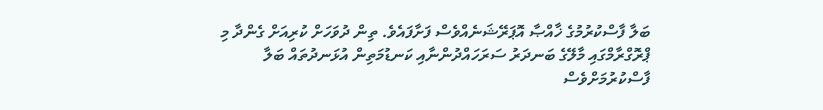ބަލާ ފާސްކުރުމުގެ ޚާއްޞާ އޮޕަރޭޝަނެއްވެސް ފަށާފައެވެ. ތިން ދުވަހަށް ކުރިއަށް ގެންދާ މި ޕްރޮގްރާމްގައި މާލޭގެ ބަނދަރު ސަރަހައްދުންނާއި ކަނޑުމަތިން އުޅަނދުތައް ބަލާ ފާސްކުރުމަށްވެސް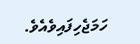ހަމަޖެހިފައިވެއެވެ.